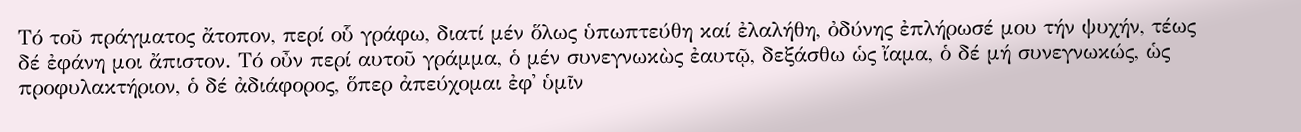Τό τοῦ πράγματος ἄτοπον, περί οὗ γράφω, διατί μέν ὅλως ὑπωπτεύθη καί ἐλαλήθη, ὀδύνης ἐπλήρωσέ μου τήν ψυχήν, τέως δέ ἐφάνη μοι ἄπιστον. Τό οὖν περί αυτοῦ γράμμα, ὁ μέν συνεγνωκὼς ἐαυτῷ, δεξάσθω ὡς ἴαμα, ὁ δέ μή συνεγνωκώς, ὡς προφυλακτήριον, ὁ δέ ἀδιάφορος, ὅπερ ἀπεύχομαι ἐφ᾿ ὑμῖν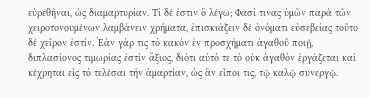εὑρεθῆναι, ὡς διαμαρτυρίαν. Τί δέ ἐστιν ὃ λέγω; Φασί τινας ὑμῶν παρά τῶν χειροτονουμένων λαμβάνειν χρήματα, ἐπισκιάζειν δέ ὀνόματι εὐσεβείας τοῦτο δέ χεῖρον ἐστίν. Ἐάν γάρ τις τό κακόν ἐν προσχήματι ἀγαθοῦ ποιῇ, διπλασίονος τιμωρίας ἐστίν ἄξιος, διότι αὐτό τε τό οὐκ ἀγαθόν ἐργάζεται καί κέχρηται εἰς τό τελέσαι τήν ἁμαρτίαν, ὡς ἂν εἶποι τις, τῷ καλῷ συνεργῷ.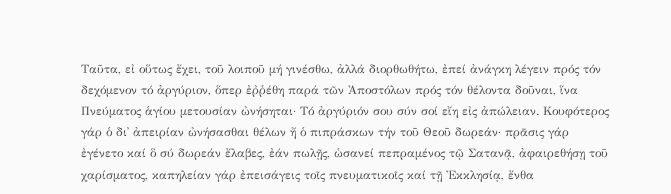Ταῦτα, εἰ οὕτως ἔχει, τοῦ λοιποῦ μή γινέσθω, ἀλλά διορθωθήτω, ἐπεί ἀνάγκη λέγειν πρός τόν δεχόμενον τό ἀργύριον, ὅπερ ἐῤῥέθη παρά τῶν Ἀποστόλων πρός τόν θέλοντα δοῦναι, ἵνα Πνεύματος ἁγίου μετουσίαν ὠνήσηται· Τό ἀργύριόν σου σύν σοί εἴη εἰς ἀπώλειαν. Κουφότερος γάρ ὁ δι᾿ ἀπειρίαν ὠνήσασθαι θέλων ἤ ὁ πιπράσκων τήν τοῦ Θεοῦ δωρεάν· πρᾶσις γάρ ἐγένετο καί ὃ σύ δωρεάν ἔλαβες, ἐάν πωλῇς, ὡσανεί πεπραμένος τῷ Σατανᾷ, ἀφαιρεθήσῃ τοῦ χαρίσματος, καπηλείαν γάρ ἐπεισάγεις τοῖς πνευματικοῖς καί τῇ Ἐκκλησίᾳ, ἔνθα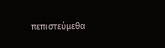πεπιστεύμεθα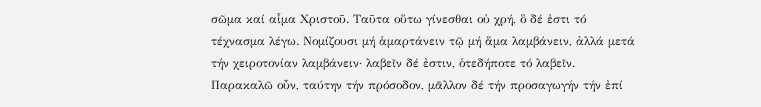σῶμα καί αἷμα Χριστοῦ. Ταῦτα οὕτω γίνεσθαι οὐ χρή, ὃ δέ ἐστι τό τέχνασμα λέγω. Νομίζουσι μή ἁμαρτάνειν τῷ μή ἅμα λαμβάνειν, ἀλλά μετά τήν χειροτονίαν λαμβάνειν· λαβεῖν δέ ἐστιν, ὁτεδήποτε τό λαβεῖν. Παρακαλῶ οὖν, ταύτην τήν πρόσοδον, μᾶλλον δέ τήν προσαγωγήν τήν ἐπί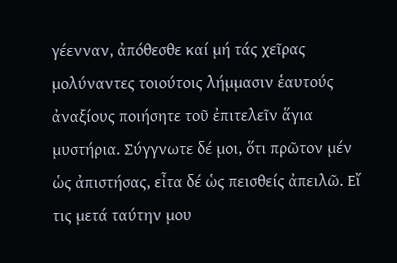γέενναν, ἀπόθεσθε καί μή τάς χεῖρας μολύναντες τοιούτοις λήμμασιν ἑαυτούς ἀναξίους ποιήσητε τοῦ ἐπιτελεῖν ἅγια μυστήρια. Σύγγνωτε δέ μοι, ὅτι πρῶτον μέν ὡς ἀπιστήσας, εἶτα δέ ὡς πεισθείς ἀπειλῶ. Εἴ τις μετά ταύτην μου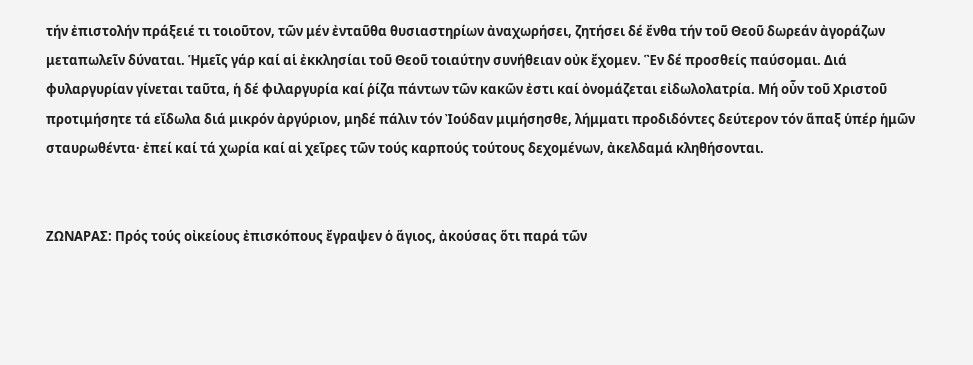τήν ἐπιστολήν πράξειέ τι τοιοῦτον, τῶν μέν ἐνταῦθα θυσιαστηρίων ἀναχωρήσει, ζητήσει δέ ἔνθα τήν τοῦ Θεοῦ δωρεάν ἀγοράζων μεταπωλεῖν δύναται. Ἡμεῖς γάρ καί αἱ ἐκκλησίαι τοῦ Θεοῦ τοιαύτην συνήθειαν οὐκ ἔχομεν. Ἓν δέ προσθείς παύσομαι. Διά φυλαργυρίαν γίνεται ταῦτα, ἡ δέ φιλαργυρία καί ῥίζα πάντων τῶν κακῶν ἐστι καί ὀνομάζεται εἰδωλολατρία. Μή οὖν τοῦ Χριστοῦ προτιμήσητε τά εἴδωλα διά μικρόν ἀργύριον, μηδέ πάλιν τόν Ἰούδαν μιμήσησθε, λήμματι προδιδόντες δεύτερον τόν ἅπαξ ὑπέρ ἡμῶν σταυρωθέντα· ἐπεί καί τά χωρία καί αἱ χεῖρες τῶν τούς καρπούς τούτους δεχομένων, ἀκελδαμά κληθήσονται.


ΖΩΝΑΡΑΣ: Πρός τούς οἰκείους ἐπισκόπους ἔγραψεν ὁ ἅγιος, ἀκούσας ὅτι παρά τῶν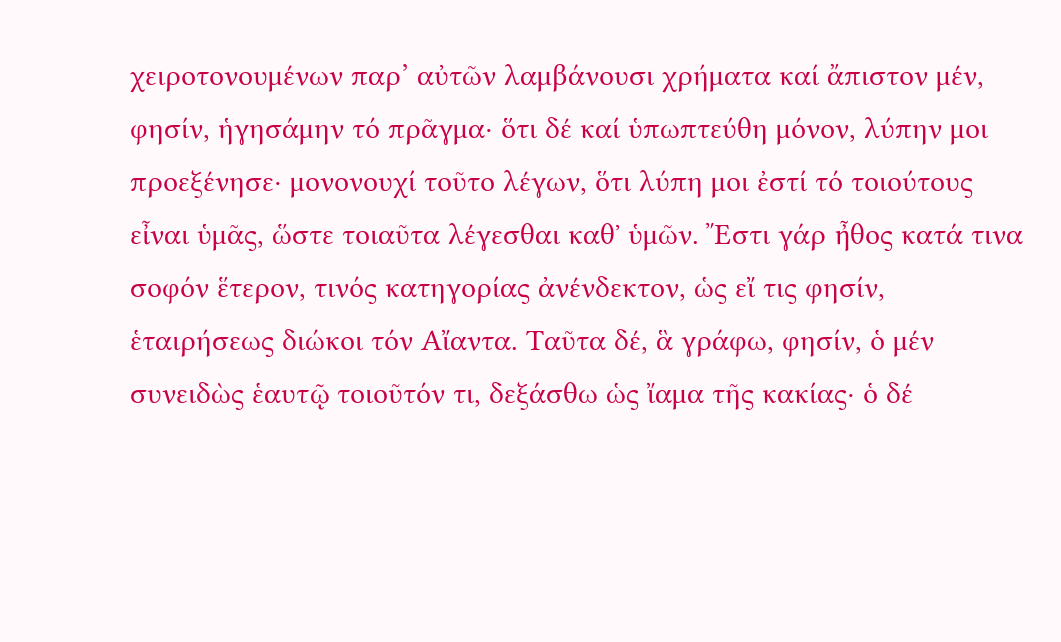χειροτονουμένων παρ’ αὐτῶν λαμβάνουσι χρήματα καί ἄπιστον μέν, φησίν, ἡγησάμην τό πρᾶγμα∙ ὅτι δέ καί ὑπωπτεύθη μόνον, λύπην μοι προεξένησε∙ μονονουχί τοῦτο λέγων, ὅτι λύπη μοι ἐστί τό τοιούτους εἶναι ὑμᾶς, ὥστε τοιαῦτα λέγεσθαι καθ᾽ ὑμῶν. Ἔστι γάρ ἦθος κατά τινα σοφόν ἕτερον, τινός κατηγορίας ἀνένδεκτον, ὡς εἴ τις φησίν, ἑταιρήσεως διώκοι τόν Αἴαντα. Ταῦτα δέ, ἃ γράφω, φησίν, ὁ μέν συνειδὼς ἑαυτῷ τοιοῦτόν τι, δεξάσθω ὡς ἴαμα τῆς κακίας∙ ὁ δέ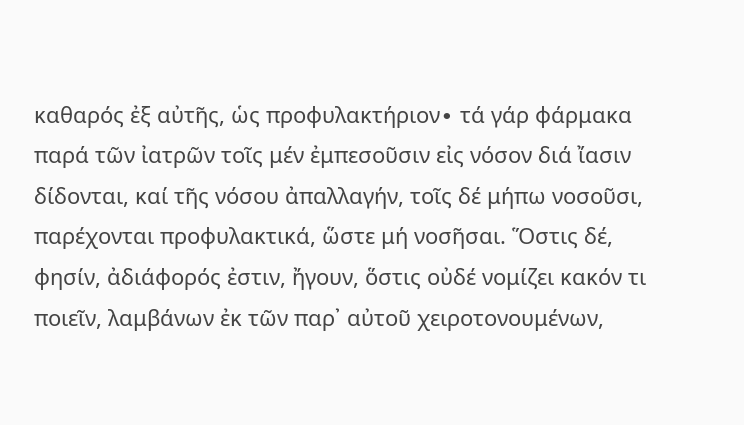καθαρός ἐξ αὐτῆς, ὡς προφυλακτήριον∙ τά γάρ φάρμακα παρά τῶν ἰατρῶν τοῖς μέν ἐμπεσοῦσιν εἰς νόσον διά ἴασιν δίδονται, καί τῆς νόσου ἀπαλλαγήν, τοῖς δέ μήπω νοσοῦσι, παρέχονται προφυλακτικά, ὥστε μή νοσῆσαι. Ὅστις δέ, φησίν, ἀδιάφορός ἐστιν, ἤγουν, ὅστις οὐδέ νομίζει κακόν τι ποιεῖν, λαμβάνων ἐκ τῶν παρ᾽ αὐτοῦ χειροτονουμένων,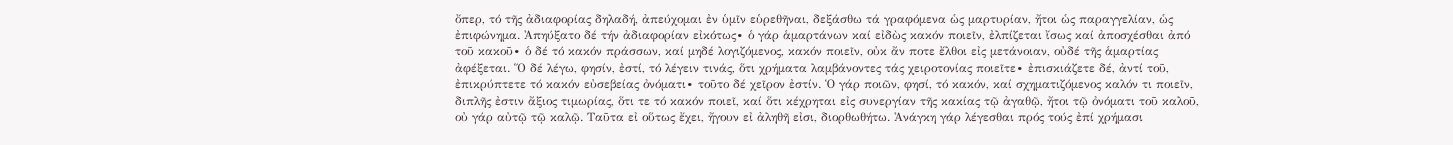ὄπερ, τό τῆς ἀδιαφορίας δηλαδή, ἀπεύχομαι ἐν ὑμῖν εὑρεθῆναι, δεξάσθω τά γραφόμενα ὡς μαρτυρίαν, ἤτοι ὡς παραγγελίαν, ὡς ἐπιφώνημα. Ἀπηύξατο δέ τήν ἀδιαφορίαν εἰκότως∙ ὁ γάρ ἁμαρτάνων καί εἰδὼς κακόν ποιεῖν, ἐλπίζεται ἴσως καί ἀποσχέσθαι ἀπό τοῦ κακοῦ∙ ὁ δέ τό κακόν πράσσων, καί μηδέ λογιζόμενος, κακόν ποιεῖν, οὐκ ἄν ποτε ἔλθοι εἰς μετάνοιαν, οὐδέ τῆς ἁμαρτίας ἀφέξεται. Ὅ δέ λέγω, φησίν, ἐστί, τό λέγειν τινάς, ὅτι χρήματα λαμβάνοντες τάς χειροτονίας ποιεῖτε∙ ἐπισκιάζετε δέ, ἀντί τοῦ, ἐπικρύπτετε τό κακόν εὐσεβείας ὀνόματι∙ τοῦτο δέ χεῖρον ἐστίν. Ὁ γάρ ποιῶν, φησί, τό κακόν, καί σχηματιζόμενος καλόν τι ποιεῖν, διπλῆς ἐστιν ἄξιος τιμωρίας, ὅτι τε τό κακόν ποιεῖ, καί ὅτι κέχρηται εἰς συνεργίαν τῆς κακίας τῷ ἀγαθῷ, ἤτοι τῷ ὀνόματι τοῦ καλοῦ, οὐ γάρ αὐτῷ τῷ καλῷ. Ταῦτα εἰ οὕτως ἔχει, ἤγουν εἰ ἀληθῆ εἰσι, διορθωθήτω. Ἀνάγκη γάρ λέγεσθαι πρός τούς ἐπί χρήμασι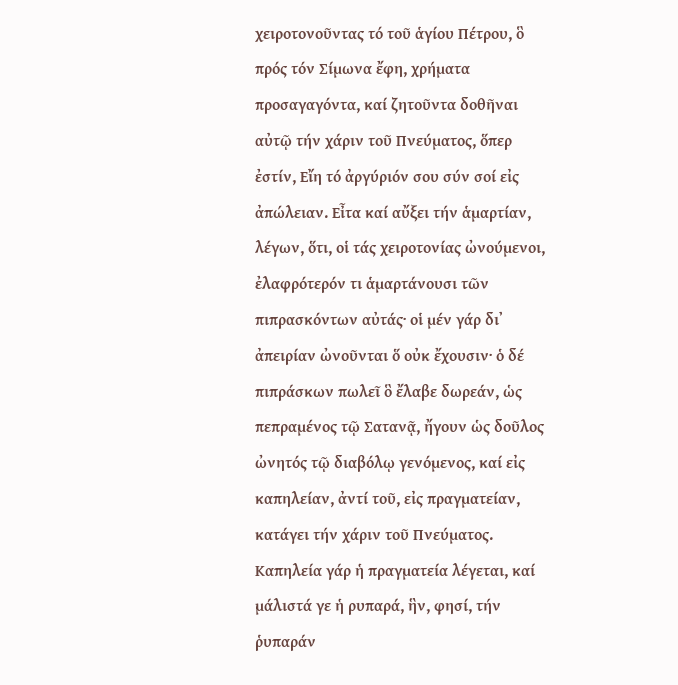χειροτονοῦντας τό τοῦ ἁγίου Πέτρου, ὃ πρός τόν Σίμωνα ἔφη, χρήματα προσαγαγόντα, καί ζητοῦντα δοθῆναι αὐτῷ τήν χάριν τοῦ Πνεύματος, ὅπερ ἐστίν, Εἴη τό ἀργύριόν σου σύν σοί εἰς ἀπώλειαν. Εἶτα καί αὔξει τήν ἁμαρτίαν, λέγων, ὅτι, οἱ τάς χειροτονίας ὠνούμενοι, ἐλαφρότερόν τι ἁμαρτάνουσι τῶν πιπρασκόντων αὐτάς∙ οἱ μέν γάρ δι᾽ ἀπειρίαν ὠνοῦνται ὅ οὐκ ἔχουσιν∙ ὁ δέ πιπράσκων πωλεῖ ὃ ἔλαβε δωρεάν, ὡς πεπραμένος τῷ Σατανᾷ, ἤγουν ὡς δοῦλος ὠνητός τῷ διαβόλῳ γενόμενος, καί εἰς καπηλείαν, ἀντί τοῦ, εἰς πραγματείαν, κατάγει τήν χάριν τοῦ Πνεύματος. Καπηλεία γάρ ἡ πραγματεία λέγεται, καί μάλιστά γε ἡ ρυπαρά, ἣν, φησί, τήν ῥυπαράν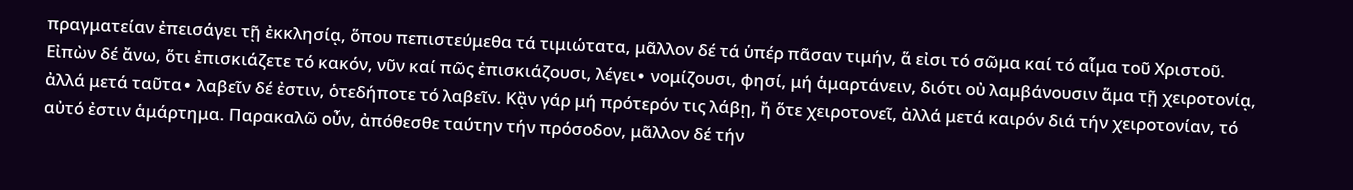πραγματείαν ἐπεισάγει τῇ ἐκκλησίᾳ, ὅπου πεπιστεύμεθα τά τιμιώτατα, μᾶλλον δέ τά ὑπέρ πᾶσαν τιμήν, ἅ εἰσι τό σῶμα καί τό αἷμα τοῦ Χριστοῦ. Εἰπὼν δέ ἄνω, ὅτι ἐπισκιάζετε τό κακόν, νῦν καί πῶς ἐπισκιάζουσι, λέγει∙ νομίζουσι, φησί, μή ἁμαρτάνειν, διότι οὐ λαμβάνουσιν ἅμα τῇ χειροτονίᾳ, ἀλλά μετά ταῦτα∙ λαβεῖν δέ ἐστιν, ὁτεδήποτε τό λαβεῖν. Κᾂν γάρ μή πρότερόν τις λάβῃ, ἤ ὅτε χειροτονεῖ, ἀλλά μετά καιρόν διά τήν χειροτονίαν, τό αὐτό ἐστιν ἁμάρτημα. Παρακαλῶ οὖν, ἀπόθεσθε ταύτην τήν πρόσοδον, μᾶλλον δέ τήν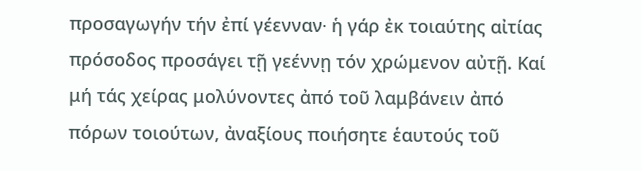προσαγωγήν τήν ἐπί γέενναν∙ ἡ γάρ ἐκ τοιαύτης αἰτίας πρόσοδος προσάγει τῇ γεέννῃ τόν χρώμενον αὐτῇ. Καί μή τάς χείρας μολύνοντες ἀπό τοῦ λαμβάνειν ἀπό πόρων τοιούτων, ἀναξίους ποιήσητε ἑαυτούς τοῦ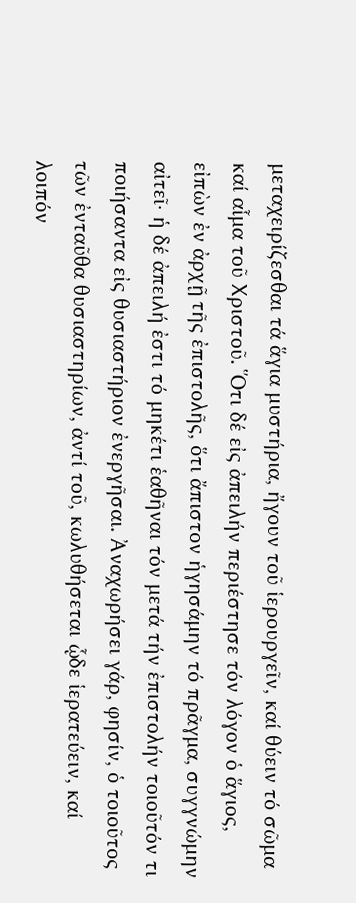μεταχειρίζεσθαι τά ἅγια μυστήρια, ἤγουν τοῦ ἱερουργεῖν, καί θύειν τό σῶμα καί αἷμα τοῦ Χριστοῦ. Ὅτι δέ εἰς ἀπειλήν περιέστησε τόν λόγον ὁ ἅγιος, εἰπὼν ἐν ἀρχῇ τῆς ἐπιστολῆς, ὅτι ἄπιστον ἡγησάμην τό πρᾶγμα, συγγνώμην αἰτεῖ∙ ἡ δέ ἀπειλή ἐστι τό μηκέτι ἑαθῆναι τόν μετά τήν ἐπιστολήν τοιοῦτόν τι ποιήσαντα εἰς θυσιαστήριον ἐνεργῆσαι. Ἀναχωρήσει γάρ, φησίν, ὁ τοιοῦτος τῶν ἐνταῦθα θυσιαστηρίων, ἀντί τοῦ, κωλυθήσεται ᾧδε ἱερατεύειν, καί λοιπόν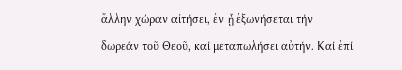ἄλλην χώραν αἰτήσει, ἐν ᾗ ἐξωνήσεται τήν δωρεάν τοῦ Θεοῦ, καί μεταπωλήσει αὐτήν. Καί ἐπί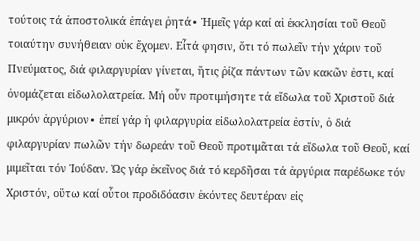τούτοις τά ἀποστολικά ἐπάγει ῥητά∙ Ἡμεῖς γάρ καί αἱ ἐκκλησίαι τοῦ Θεοῦ τοιαύτην συνήθειαν οὐκ ἔχομεν. Εἶτά φησιν, ὅτι τό πωλεῖν τήν χάριν τοῦ Πνεύματος, διά φιλαργυρίαν γίνεται, ἥτις ῥίζα πάντων τῶν κακῶν ἐστι, καί ὀνομάζεται εἰδωλολατρεία. Μή οὖν προτιμήσητε τά εἴδωλα τοῦ Χριστοῦ διά μικρόν ἀργύριον∙ ἐπεί γάρ ἡ φιλαργυρἰα εἰδωλολατρεία ἐστίν, ὁ διά φιλαργυρίαν πωλῶν τήν δωρεάν τοῦ Θεοῦ προτιμᾶται τά εἴδωλα τοῦ Θεοῦ, καί μιμεῖται τόν Ἰούδαν. Ὡς γάρ ἐκεῖνος διά τό κερδῆσαι τά ἀργύρια παρέδωκε τόν Χριστόν, οὕτω καί οὗτοι προδιδόασιν ἑκόντες δευτέραν εἰς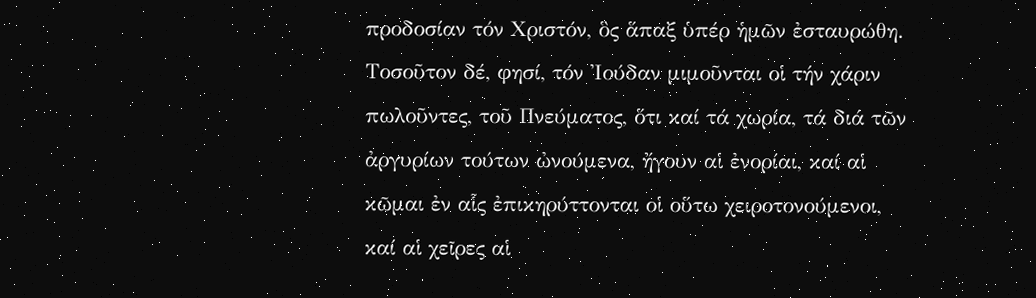προδοσίαν τόν Χριστόν, ὃς ἅπαξ ὑπέρ ἡμῶν ἐσταυρώθη. Τοσοῦτον δέ, φησί, τόν Ἰούδαν μιμοῦνται οἱ τήν χάριν πωλοῦντες, τοῦ Πνεύματος, ὅτι καί τά χωρία, τά διά τῶν ἀργυρίων τούτων ὠνούμενα, ἤγουν αἱ ἐνορίαι, καί αἱ κῶμαι ἐν αἷς ἐπικηρύττονται οἱ οὕτω χειροτονούμενοι, καί αἱ χεῖρες αἱ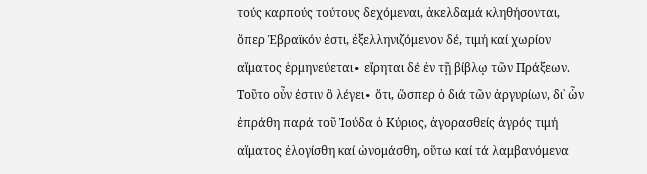τούς καρπούς τούτους δεχόμεναι, ἀκελδαμά κληθήσονται, ὅπερ Ἑβραϊκόν ἐστι, ἐξελληνιζόμενον δέ, τιμή καί χωρίον αἵματος ἑρμηνεύεται∙ εἴρηται δέ ἐν τῇ βίβλῳ τῶν Πράξεων. Τοῦτο οὖν ἐστιν ὃ λέγει∙ ὅτι, ὥσπερ ὁ διά τῶν ἀργυρίων, δι᾿ ὧν ἐπράθη παρά τοῦ Ἰούδα ὁ Κύριος, ἀγορασθείς ἀγρός τιμή αἵματος ἐλογίσθη καί ὠνομάσθη, οὕτω καί τά λαμβανόμενα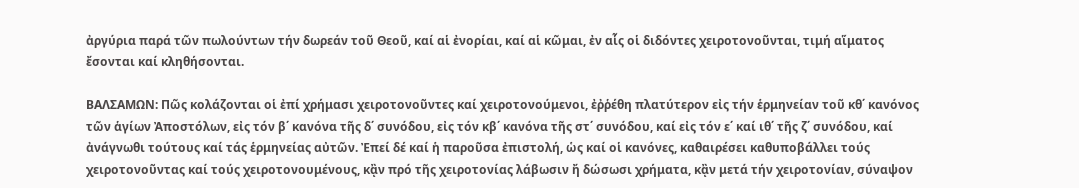ἀργύρια παρά τῶν πωλούντων τήν δωρεάν τοῦ Θεοῦ, καί αἱ ἐνορίαι, καί αἱ κῶμαι, ἐν αἷς οἱ διδόντες χειροτονοῦνται, τιμή αἵματος ἔσονται καί κληθήσονται.

ΒΑΛΣΑΜΩΝ: Πῶς κολάζονται οἱ ἐπί χρήμασι χειροτονοῦντες καί χειροτονούμενοι, ἐῤῥέθη πλατύτερον εἰς τήν ἑρμηνείαν τοῦ κθ΄ κανόνος τῶν ἁγίων Ἀποστόλων, εἰς τόν β΄ κανόνα τῆς δ΄ συνόδου, εἰς τόν κβ΄ κανόνα τῆς στ΄ συνόδου, καί εἰς τόν ε΄ καί ιθ΄ τῆς ζ΄ συνόδου, καί ἀνάγνωθι τούτους καί τάς ἑρμηνείας αὐτῶν. Ἐπεί δέ καί ἡ παροῦσα ἐπιστολή, ὡς καί οἱ κανόνες, καθαιρέσει καθυποβάλλει τούς χειροτονοῦντας καί τούς χειροτονουμένους, κᾂν πρό τῆς χειροτονίας λάβωσιν ἤ δώσωσι χρήματα, κᾂν μετά τήν χειροτονίαν, σύναψον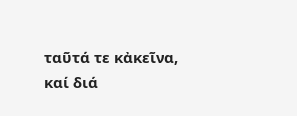ταῦτά τε κἀκεῖνα, καί διά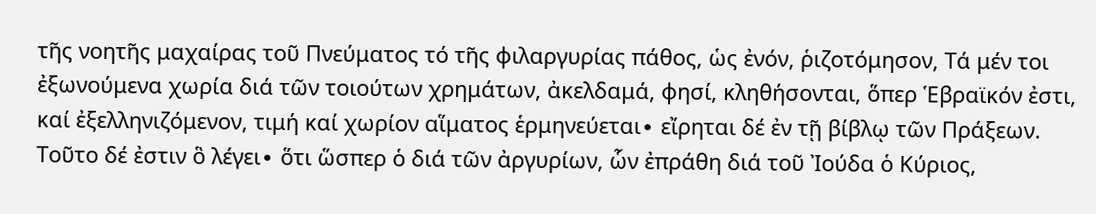τῆς νοητῆς μαχαίρας τοῦ Πνεύματος τό τῆς φιλαργυρίας πάθος, ὡς ἐνόν, ῥιζοτόμησον, Τά μέν τοι ἐξωνούμενα χωρία διά τῶν τοιούτων χρημάτων, ἀκελδαμά, φησί, κληθήσονται, ὅπερ Ἑβραϊκόν ἐστι, καί ἐξελληνιζόμενον, τιμή καί χωρίον αἵματος ἑρμηνεύεται∙ εἴρηται δέ ἐν τῇ βίβλῳ τῶν Πράξεων. Τοῦτο δέ ἐστιν ὃ λέγει∙ ὅτι ὥσπερ ὁ διά τῶν ἀργυρίων, ὧν ἐπράθη διά τοῦ Ἰούδα ὁ Κύριος,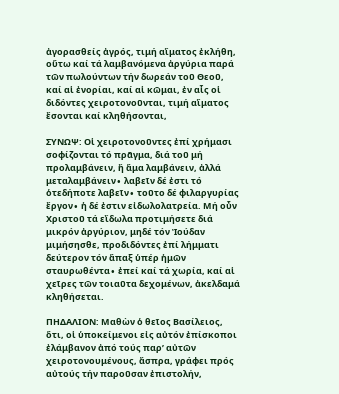ἀγορασθείς ἀγρός, τιμή αἵματος ἐκλήθη, οὕτω καί τά λαμβανόμενα ἀργύρια παρά τῶν πωλούντων τήν δωρεάν τοῦ Θεοῦ, καί αἱ ἐνορίαι, καί αἱ κῶμαι, ἐν αἷς οἱ διδόντες χειροτονοῦνται, τιμή αἵματος ἔσονται καί κληθήσονται,

ΣΥΝΩΨ: Οἱ χειροτονοῦντες ἐπί χρήμασι σοφίζονται τό πρᾶγμα, διά τοῦ μή προλαμβάνειν, ἤ ἅμα λαμβάνειν, ἀλλά μεταλαμβάνειν∙ λαβεῖν δέ ἐστι τό ὁτεδήποτε λαβεῖν∙ τοῦτο δέ φιλαργυρίας ἔργον∙ ἡ δέ ἐστιν εἰδωλολατρεία. Μή οὖν Χριστοῦ τά εἴδωλα προτιμήσετε διά μικρόν ἀργύριον, μηδέ τόν Ἰούδαν μιμήσησθε, προδιδόντες ἐπί λήμματι δεύτερον τόν ἅπαξ ὑπέρ ἡμῶν σταυρωθέντα∙ ἐπεί καί τά χωρία, καί αἱ χεῖρες τῶν τοιαῦτα δεχομένων, ἀκελδαμά κληθήσεται.

ΠΗΔΑΛΙΟΝ: Μαθὼν ὁ θεῖος Βασίλειος, ὅτι, οἱ ὑποκείμενοι εἰς αὐτόν ἐπίσκοποι ἐλάμβανον ἀπό τούς παρ’ αὐτῶν χειροτονουμένους, ἄσπρα, γράφει πρός αὐτούς τήν παροῦσαν ἐπιστολήν,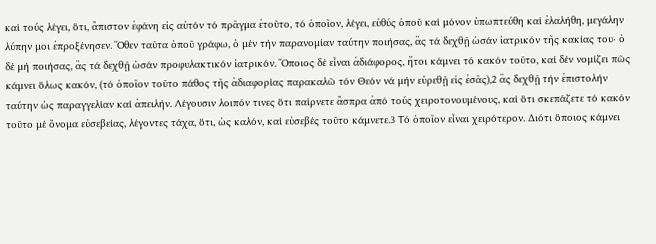καί τούς λέγει, ὅτι, ἄπιστον ἐφάνη εἰς αὐτόν τό πρᾶγμα ἐτοῦτο, τό ὁποῖον, λέγει, εὐθύς ὁποῦ καί μόνον ὑπωπτεύθη καί ἐλαλήθη, μεγάλην λύπην μοι ἐπροξένησεν. Ὅθεν ταῦτα ὁποῦ γράφω, ὁ μέν τήν παρανομίαν ταύτην ποιήσας, ἂς τά δεχθῇ ὡσάν ἰατρικόν τῆς κακίας του∙ ὁ δέ μή ποιήσας, ἂς τά δεχθῇ ὡσάν προφυλακτικόν ἰατρικόν. Ὅποιος δέ εἶναι ἀδιάφορος, ἤτοι κάμνει τό κακόν τοῦτο, καί δέν νομίζει πῶς κάμνει ὅλως κακόν, (τό ὁποῖον τοῦτο πάθος τῆς ἀδιαφορίας παρακαλῶ τόν Θεόν νά μήν εὑρεθῇ εἰς ἐσᾶς),2 ἂς δεχθῇ τήν ἐπιστολήν ταύτην ὡς παραγγελίαν καί ἀπειλήν. Λέγουσιν λοιπόν τινες ὅτι παίρνετε ἄσπρα ἀπό τούς χειροτονουμένους, καί ὅτι σκεπάζετε τό κακόν τοῦτο μέ ὄνομα εὐσεβείας, λέγοντες τάχα, ὅτι, ὡς καλόν, καί εὐσεβές τοῦτο κάμνετε.3 Τό ὁποῖον εἶναι χειρότερον. Διότι ὅποιος κάμνει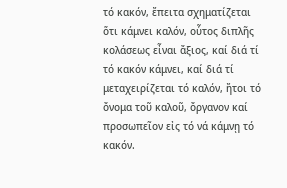τό κακόν, ἔπειτα σχηματίζεται ὅτι κάμνει καλόν, οὗτος διπλῆς κολάσεως εἶναι ἄξιος, καί διά τί τό κακόν κάμνει, καί διά τί μεταχειρίζεται τό καλόν, ἤτοι τό ὄνομα τοῦ καλοῦ, ὄργανον καί προσωπεῖον εἰς τό νά κάμνῃ τό κακόν.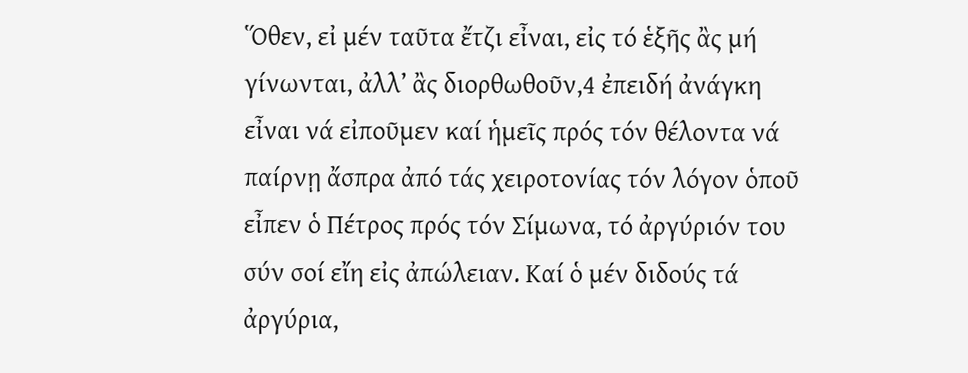Ὅθεν, εἰ μέν ταῦτα ἔτζι εἶναι, εἰς τό ἑξῆς ἂς μή γίνωνται, ἀλλ’ ἂς διορθωθοῦν,4 ἐπειδή ἀνάγκη εἶναι νά εἰποῦμεν καί ἡμεῖς πρός τόν θέλοντα νά παίρνῃ ἄσπρα ἀπό τάς χειροτονίας τόν λόγον ὁποῦ εἶπεν ὁ Πέτρος πρός τόν Σίμωνα, τό ἀργύριόν του σύν σοί εἴη εἰς ἀπώλειαν. Καί ὁ μέν διδούς τά ἀργύρια,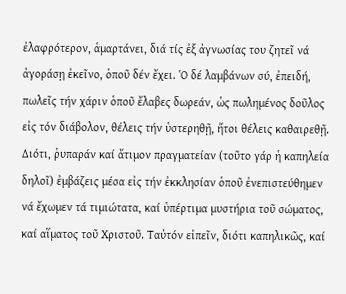ἐλαφρότερον, ἁμαρτάνει, διά τίς ἐξ ἀγνωσίας του ζητεῖ νά ἀγοράσῃ ἐκεῖνο, ὁποῦ δέν ἔχει. Ὁ δέ λαμβάνων σύ, ἐπειδή, πωλεῖς τήν χάριν ὁποῦ ἔλαβες δωρεάν, ὡς πωλημένος δοῦλος εἰς τόν διάβολον, θέλεις τήν ὑστερηθῇ, ἤτοι θέλεις καθαιρεθῇ. Διότι, ῥυπαράν καί ἄτιμον πραγματείαν (τοῦτο γάρ ἡ καπηλεία δηλοῖ) ἐμβάζεις μέσα εἰς τήν ἐκκλησίαν ὁποῦ ἐνεπιστεύθημεν νά ἔχωμεν τά τιμιώτατα, καί ὑπέρτιμα μυστήρια τοῦ σώματος, καί αἵματος τοῦ Χριστοῦ. Ταὐτόν εἰπεῖν, διότι καπηλικῶς, καί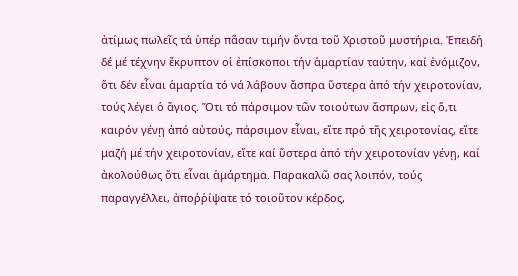ἀτίμως πωλεῖς τά ὑπέρ πᾶσαν τιμήν ὄντα τοῦ Χριστοῦ μυστήρια. Ἐπειδή δέ μέ τέχνην ἔκρυπτον οἱ ἐπίσκοποι τήν ἁμαρτίαν ταύτην, καί ἐνόμιζον, ὅτι δέν εἶναι ἁμαρτία τό νά λάβουν ἄσπρα ὕστερα ἀπό τήν χειροτονίαν, τούς λέγει ὁ ἅγιος. Ὅτι τό πάρσιμον τῶν τοιούτων ἄσπρων, εἰς ὅ,τι καιρόν γένῃ ἀπό αὐτούς, πάρσιμον εἶναι, εἴτε πρό τῆς χειροτονίας, εἴτε μαζή μέ τήν χειροτονίαν, εἴτε καί ὕστερα ἀπό τήν χειροτονίαν γένῃ, καί ἀκολούθως ὅτι εἶναι ἁμάρτημα. Παρακαλῶ σας λοιπόν, τούς παραγγέλλει, ἀποῤῥίψατε τό τοιοῦτον κέρδος,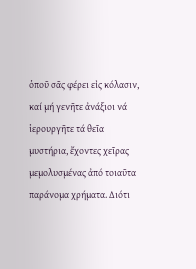ὁποῦ σᾶς φέρει εἰς κόλασιν, καί μή γενῆτε ἀνάξιοι νά ἱερουργῆτε τά θεῖα μυστήρια, ἔχοντες χεῖρας μεμολυσμένας ἀπό τοιαῦτα παράνομα χρήματα. Διότι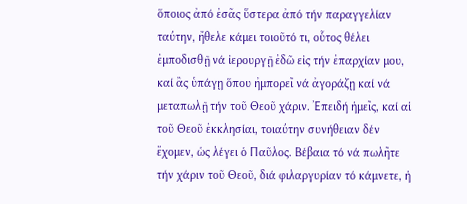ὅποιος ἀπό ἐσᾶς ὕστερα ἀπό τήν παραγγελίαν ταύτην, ἤθελε κάμει τοιοῦτό τι, οὗτος θέλει ἐμποδισθῇ νά ἰερουργῇ ἐδῶ εἰς τήν ἐπαρχίαν μου, καί ἂς ὑπάγῃ ὅπου ἠμπορεῖ νά ἀγοράζῃ καί νά μεταπωλῇ τήν τοῦ Θεοῦ χάριν. Ἐπειδή ἡμεῖς, καί αἱ τοῦ Θεοῦ ἐκκλησίαι, τοιαύτην συνήθειαν δέν ἔχομεν, ὡς λέγει ὁ Παῦλος. Βέβαια τό νά πωλῆτε τήν χάριν τοῦ Θεοῦ, διά φιλαργυρίαν τό κάμνετε, ἡ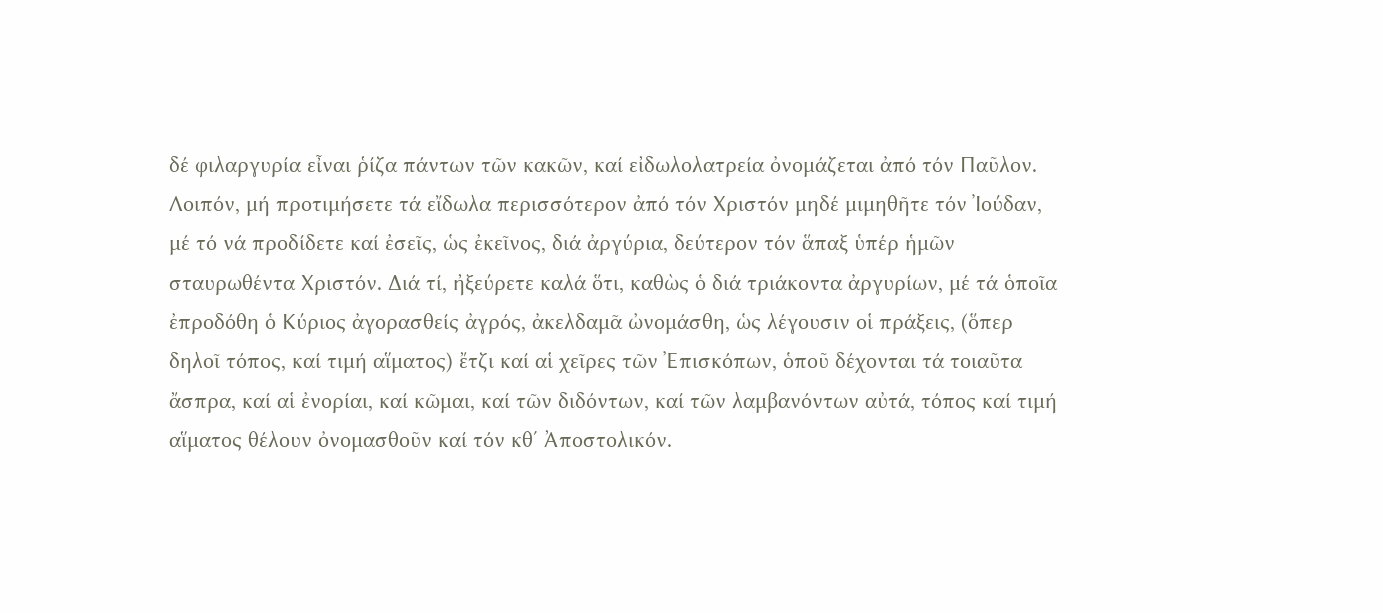δέ φιλαργυρία εἶναι ῥίζα πάντων τῶν κακῶν, καί εἰδωλολατρεία ὀνομάζεται ἀπό τόν Παῦλον. Λοιπόν, μή προτιμήσετε τά εἴδωλα περισσότερον ἀπό τόν Χριστόν μηδέ μιμηθῆτε τόν Ἰούδαν, μέ τό νά προδίδετε καί ἐσεῖς, ὡς ἐκεῖνος, διά ἀργύρια, δεύτερον τόν ἅπαξ ὑπέρ ἡμῶν σταυρωθέντα Χριστόν. Διά τί, ἠξεύρετε καλά ὅτι, καθὼς ὁ διά τριάκοντα ἀργυρίων, μέ τά ὁποῖα ἐπροδόθη ὁ Κύριος ἀγορασθείς ἀγρός, ἀκελδαμᾶ ὠνομάσθη, ὡς λέγουσιν οἱ πράξεις, (ὅπερ δηλοῖ τόπος, καί τιμή αἵματος) ἔτζι καί αἱ χεῖρες τῶν Ἐπισκόπων, ὁποῦ δέχονται τά τοιαῦτα ἄσπρα, καί αἱ ἐνορίαι, καί κῶμαι, καί τῶν διδόντων, καί τῶν λαμβανόντων αὐτά, τόπος καί τιμή αἵματος θέλουν ὀνομασθοῦν καί τόν κθ΄ Ἀποστολικόν.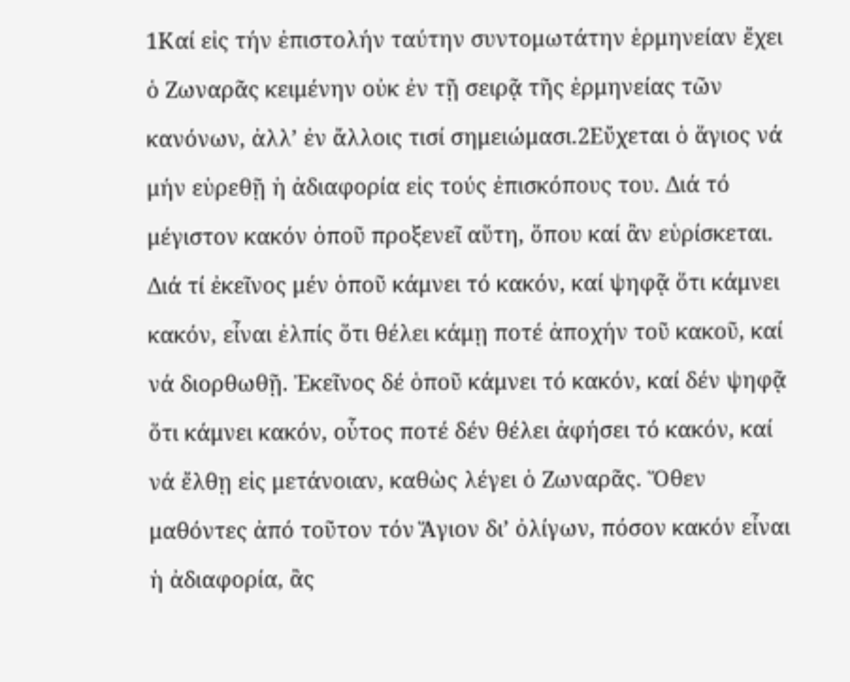1Καί εἰς τήν ἐπιστολήν ταύτην συντομωτάτην ἑρμηνείαν ἔχει ὁ Ζωναρᾶς κειμένην οὐκ ἐν τῇ σειρᾷ τῆς ἑρμηνείας τῶν κανόνων, ἀλλ’ ἐν ἄλλοις τισί σημειώμασι.2Εὔχεται ὁ ἅγιος νά μήν εὑρεθῇ ἡ ἀδιαφορία εἰς τούς ἐπισκόπους του. Διά τό μέγιστον κακόν ὁποῦ προξενεῖ αὕτη, ὅπου καί ἂν εὑρίσκεται. Διά τί ἐκεῖνος μέν ὁποῦ κάμνει τό κακόν, καί ψηφᾷ ὅτι κάμνει κακόν, εἶναι ἐλπίς ὅτι θέλει κάμῃ ποτέ ἀποχήν τοῦ κακοῦ, καί νά διορθωθῇ. Ἐκεῖνος δέ ὁποῦ κάμνει τό κακόν, καί δέν ψηφᾷ ὅτι κάμνει κακόν, οὗτος ποτέ δέν θέλει ἀφήσει τό κακόν, καί νά ἔλθῃ εἰς μετάνοιαν, καθὼς λέγει ὁ Ζωναρᾶς. Ὅθεν μαθόντες ἀπό τοῦτον τόν Ἅγιον δι’ ὀλίγων, πόσον κακόν εἶναι ἡ ἀδιαφορία, ἂς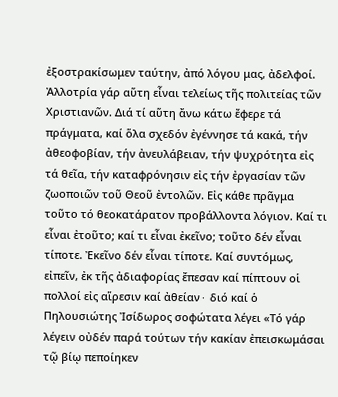ἐξοστρακίσωμεν ταύτην, ἀπό λόγου μας, ἀδελφοί. Ἀλλοτρία γάρ αὕτη εἶναι τελείως τῆς πολιτείας τῶν Χριστιανῶν. Διά τί αὕτη ἄνω κάτω ἔφερε τά πράγματα, καί ὅλα σχεδόν ἐγέννησε τά κακά, τήν ἀθεοφοβίαν, τήν ἀνευλάβειαν, τήν ψυχρότητα εἰς τά θεῖα, τήν καταφρόνησιν εἰς τήν ἐργασίαν τῶν ζωοποιῶν τοῦ Θεοῦ ἐντολῶν. Εἰς κάθε πρᾶγμα τοῦτο τό θεοκατάρατον προβάλλοντα λόγιον. Καί τι εἶναι ἐτοῦτο; καί τι εἶναι ἐκεῖνο; τοῦτο δέν εἶναι τίποτε. Ἐκεῖνο δέν εἶναι τίποτε. Καί συντόμως, εἰπεῖν, ἐκ τῆς ἀδιαφορίας ἔπεσαν καί πίπτουν οἱ πολλοί εἰς αἵρεσιν καί ἀθείαν∙ διό καί ὁ Πηλουσιώτης Ἰσίδωρος σοφώτατα λέγει «Τό γάρ λέγειν οὐδέν παρά τούτων τήν κακίαν ἐπεισκωμάσαι τῷ βίῳ πεποίηκεν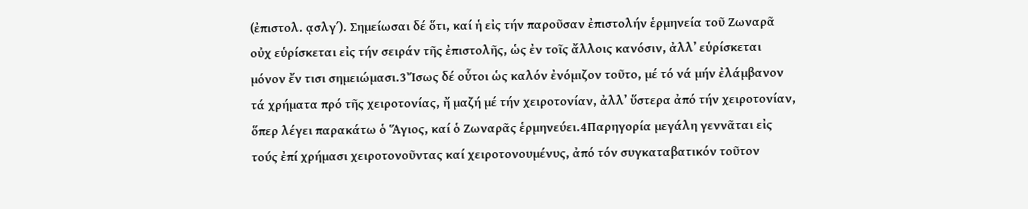(ἐπιστολ. ᾳσλγ΄). Σημείωσαι δέ ὅτι, καί ἡ εἰς τήν παροῦσαν ἐπιστολήν ἑρμηνεία τοῦ Ζωναρᾶ οὐχ εὑρίσκεται εἰς τήν σειράν τῆς ἐπιστολῆς, ὡς ἐν τοῖς ἄλλοις κανόσιν, ἀλλ’ εὑρίσκεται μόνον ἔν τισι σημειώμασι.3Ἴσως δέ οὗτοι ὡς καλόν ἐνόμιζον τοῦτο, μέ τό νά μήν ἐλάμβανον τά χρήματα πρό τῆς χειροτονίας, ἤ μαζή μέ τήν χειροτονίαν, ἀλλ’ ὕστερα ἀπό τήν χειροτονίαν, ὅπερ λέγει παρακάτω ὁ Ἅγιος, καί ὁ Ζωναρᾶς ἑρμηνεύει.4Παρηγορία μεγάλη γεννᾶται εἰς τούς ἐπί χρήμασι χειροτονοῦντας καί χειροτονουμένυς, ἀπό τόν συγκαταβατικόν τοῦτον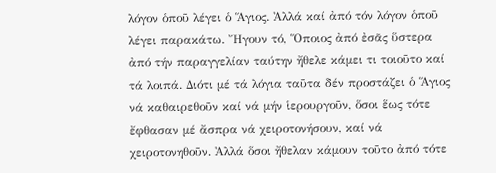λόγον ὁποῦ λέγει ὁ Ἅγιος. Ἀλλά καί ἀπό τόν λόγον ὁποῦ λέγει παρακάτω. Ἤγουν τό, Ὅποιος ἀπό ἐσᾶς ὕστερα ἀπό τήν παραγγελίαν ταύτην ἤθελε κάμει τι τοιοῦτο καί τά λοιπά. Διότι μέ τά λόγια ταῦτα δέν προστάζει ὁ Ἅγιος νά καθαιρεθοῦν καί νά μήν ἱερουργοῦν, ὅσοι ἕως τότε ἔφθασαν μέ ἄσπρα νά χειροτονήσουν, καί νά χειροτονηθοῦν. Ἀλλά ὅσοι ἤθελαν κάμουν τοῦτο ἀπό τότε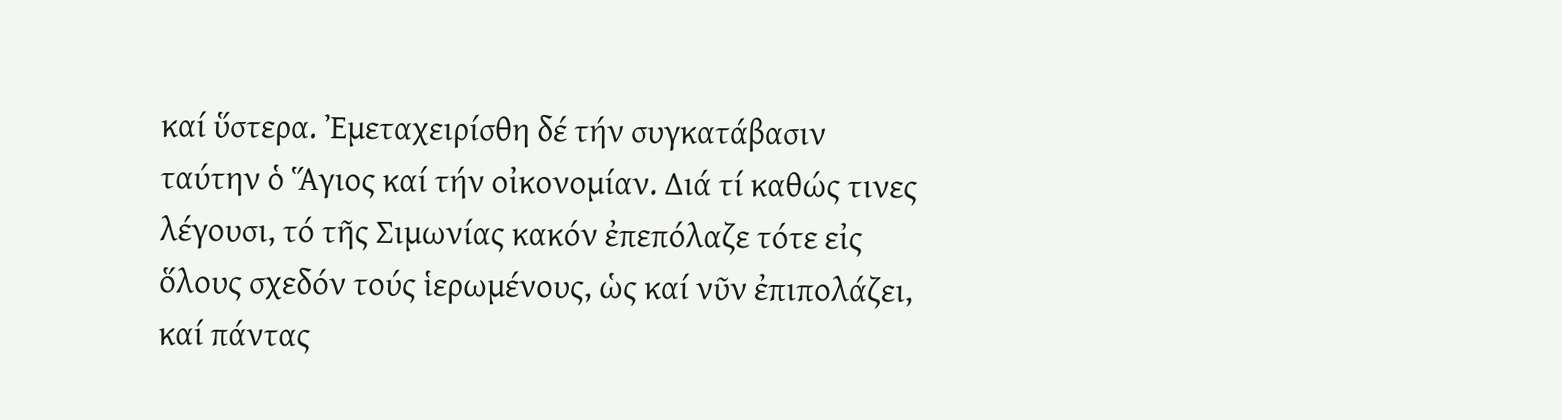καί ὕστερα. Ἐμεταχειρίσθη δέ τήν συγκατάβασιν ταύτην ὁ Ἅγιος καί τήν οἰκονομίαν. Διά τί καθώς τινες λέγουσι, τό τῆς Σιμωνίας κακόν ἐπεπόλαζε τότε εἰς ὅλους σχεδόν τούς ἱερωμένους, ὡς καί νῦν ἐπιπολάζει, καί πάντας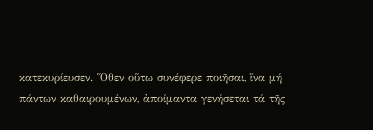κατεκυρίευσεν. Ὅθεν οὕτω συνέφερε ποιῆσαι, ἵνα μή πάντων καθαιρουμένων, ἀποίμαντα γενήσεται τά τῆς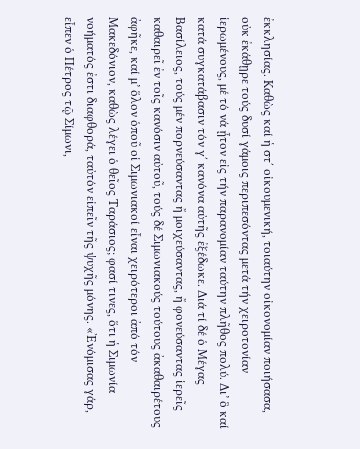ἐκκλησίας. Καθὼς καί ἡ στ΄ οἰκουμενική, τοιαύτην οἰκονομίαν ποιήσασα, οὐκ ἐκάθῃρε τούς δυσί γάμοις περιπεσόντας μετά τήν χειροτονίαν ἱερωμένους, μέ τό νά ᾖτον εἰς τήν παρανομίαν ταύτην πλῆθος πολύ. Δι’ ὃ καί κατά συγκατάβασιν τόν γ΄ κανόνα αὐτῆς ἐξέδωκε. Διά τί δέ ὁ Μέγας Βασίλειος, τούς μέν πορνεύσαντας ἤ μοιχεύσαντας, ἤ φονεύσαντας ἱερεῖς καθαιρεῖ ἐν τοῖς κανόσιν αὐτοῦ, τούς δέ Σιμωνιακούς τούτους ἀκαθαιρέτους ἀφῆκε, καί μ’ ὅλον ὁποῦ οἱ Σιμωνιακοί εἶναι χειρότεροι ἀπό τόν Μακεδόνιον, καθὼς λέγει ὁ θεῖος Ταράσιος; φασί τινες, ὅτι ἡ Σιμωνία νοήματός ἐστι διαφθορά, ταὐτόν εἰπεῖν τῆς ψυχῆς μόνης. «Ἐνόμισας γάρ, εἶπεν ὁ Πέτρος τῷ Σίμωνι,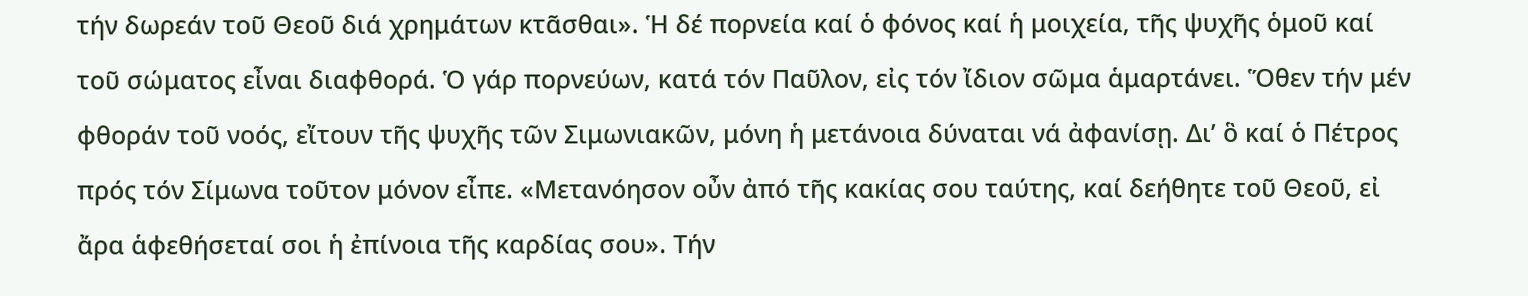τήν δωρεάν τοῦ Θεοῦ διά χρημάτων κτᾶσθαι». Ἡ δέ πορνεία καί ὁ φόνος καί ἡ μοιχεία, τῆς ψυχῆς ὁμοῦ καί τοῦ σώματος εἶναι διαφθορά. Ὁ γάρ πορνεύων, κατά τόν Παῦλον, εἰς τόν ἴδιον σῶμα ἁμαρτάνει. Ὅθεν τήν μέν φθοράν τοῦ νοός, εἴτουν τῆς ψυχῆς τῶν Σιμωνιακῶν, μόνη ἡ μετάνοια δύναται νά ἀφανίσῃ. Δι’ ὃ καί ὁ Πέτρος πρός τόν Σίμωνα τοῦτον μόνον εἶπε. «Μετανόησον οὖν ἀπό τῆς κακίας σου ταύτης, καί δεήθητε τοῦ Θεοῦ, εἰ ἄρα ἁφεθήσεταί σοι ἡ ἐπίνοια τῆς καρδίας σου». Τήν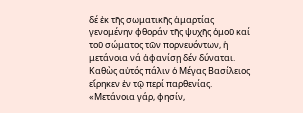δέ ἐκ τῆς σωματικῆς ἁμαρτίας γενομένην φθοράν τῆς ψυχῆς ὁμοῦ καί τοῦ σώματος τῶν πορνευόντων, ἡ μετάνοια νά ἀφανίσῃ δέν δύναται. Καθὼς αὐτός πάλιν ὁ Μέγας Βασίλειος εἴρηκεν ἐν τῷ περί παρθενίας. «Μετάνοια γάρ, φησίν,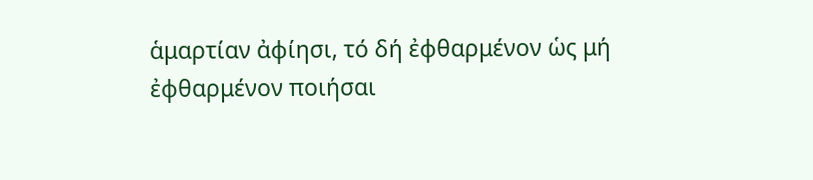ἁμαρτίαν ἀφίησι, τό δή ἐφθαρμένον ὡς μή ἐφθαρμένον ποιήσαι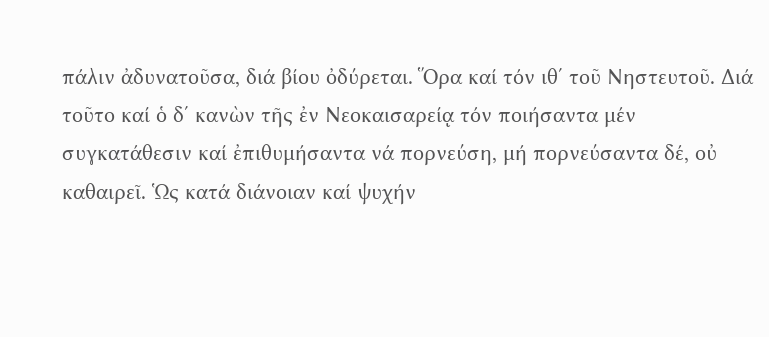πάλιν ἀδυνατοῦσα, διά βίου ὀδύρεται. Ὅρα καί τόν ιθ΄ τοῦ Νηστευτοῦ. Διά τοῦτο καί ὁ δ΄ κανὼν τῆς ἐν Νεοκαισαρείᾳ τόν ποιήσαντα μέν συγκατάθεσιν καί ἐπιθυμήσαντα νά πορνεύση, μή πορνεύσαντα δέ, οὐ καθαιρεῖ. Ὡς κατά διάνοιαν καί ψυχήν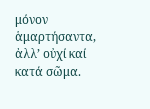μόνον ἁμαρτήσαντα, ἀλλ’ οὐχί καί κατά σῶμα.